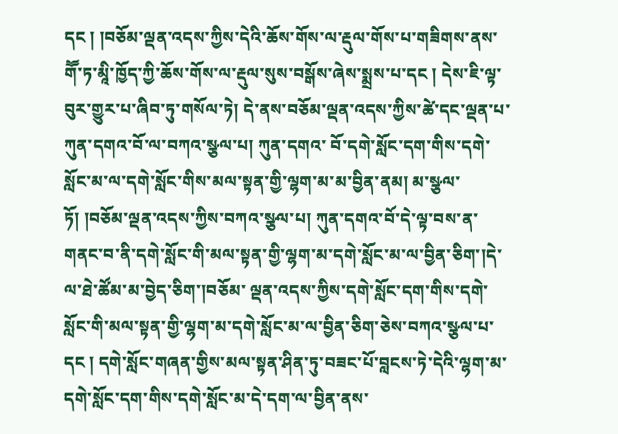དང ། །བཅོམ་ལྡན་འདས་ཀྱིས་དེའི་ཆོས་གོས་ལ་རྡུལ་གོས་པ་གཟིགས་ནས་གཽ་ཏ་མཱི་ཁྱོད་ཀྱི་ཆོས་གོས་ལ་རྡུལ་སུས་བསྒོས་ཞེས་སྨྲས་པ་དང ། དེས་ཇི་ལྟ་བུར་གྱུར་པ་ཞིབ་ཏུ་གསོལ་ཏེ། དེ་ནས་བཅོམ་ལྡན་འདས་ཀྱིས་ཚེ་དང་ལྡན་པ་ཀུན་དགའ་བོ་ལ་བཀའ་སྩལ་པ། ཀུན་དགའ་ བོ་དགེ་སློང་དག་གིས་དགེ་སློང་མ་ལ་དགེ་སློང་གིས་མལ་སྟན་གྱི་ལྷག་མ་མ་བྱིན་ནམ། མ་སྩལ་ཏོ། །བཅོམ་ལྡན་འདས་ཀྱིས་བཀའ་སྩལ་པ། ཀུན་དགའ་བོ་དེ་ལྟ་བས་ན་གནང་བ་ནི་དགེ་སློང་གི་མལ་སྟན་གྱི་ལྷག་མ་དགེ་སློང་མ་ལ་བྱིན་ཅིག་།དེ་ལ་ཐེ་ཚོམ་མ་བྱེད་ཅིག་།བཅོམ་ ལྡན་འདས་ཀྱིས་དགེ་སློང་དག་གིས་དགེ་སློང་གི་མལ་སྟན་གྱི་ལྷག་མ་དགེ་སློང་མ་ལ་བྱིན་ཅིག་ཅེས་བཀའ་སྩལ་པ་དང ། དགེ་སློང་གཞན་གྱིས་མལ་སྟན་ཤིན་ཏུ་བཟང་པོ་བླངས་ཏེ་དེའི་ལྷག་མ་དགེ་སློང་དག་གིས་དགེ་སློང་མ་དེ་དག་ལ་བྱིན་ནས་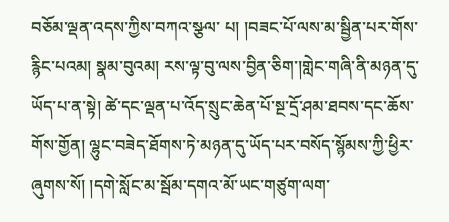བཅོམ་ལྡན་འདས་ཀྱིས་བཀའ་སྩལ་ པ། །བཟང་པོ་ལས་མ་སྦྱིན་པར་གོས་རྙིང་པའམ། སྣམ་བུའམ། རས་ལྟ་བུ་ལས་བྱིན་ཅིག་།གླེང་གཞི་ནི་མཉན་དུ་ཡོད་པ་ན་སྟེ། ཚེ་དང་ལྡན་པ་འོད་སྲུང་ཆེན་པོ་སྔ་དྲོ་ཤམ་ཐབས་དང་ཆོས་གོས་གྱོན། ལྷུང་བཟེད་ཐོགས་ཏེ་མཉན་དུ་ཡོད་པར་བསོད་སྙོམས་ཀྱི་ཕྱིར་ ཞུགས་སོ། །དགེ་སློང་མ་སྦོམ་དགའ་མོ་ཡང་གཙུག་ལག་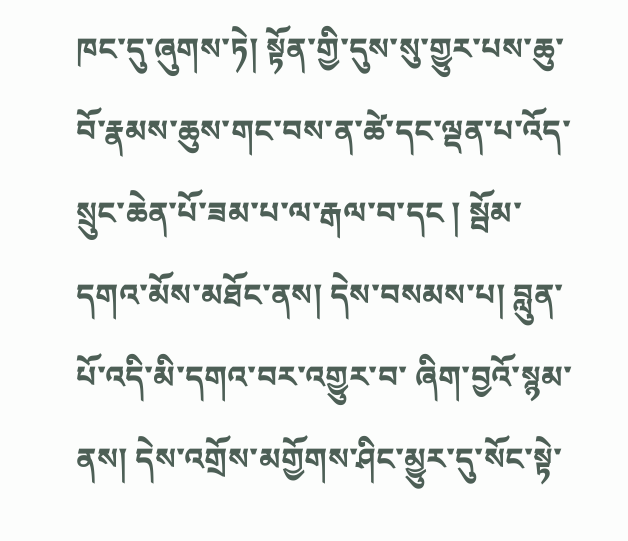ཁང་དུ་ཞུགས་ཏེ། སྟོན་གྱི་དུས་སུ་གྱུར་པས་ཆུ་བོ་རྣམས་ཆུས་གང་བས་ན་ཚེ་དང་ལྡན་པ་འོད་སྲུང་ཆེན་པོ་ཟམ་པ་ལ་རྒལ་བ་དང ། སྦོམ་དགའ་མོས་མཐོང་ནས། དེས་བསམས་པ། བླུན་པོ་འདི་མི་དགའ་བར་འགྱུར་བ་ ཞིག་བྱའོ་སྙམ་ནས། དེས་འགྲོས་མགྱོགས་ཤིང་མྱུར་དུ་སོང་སྟེ་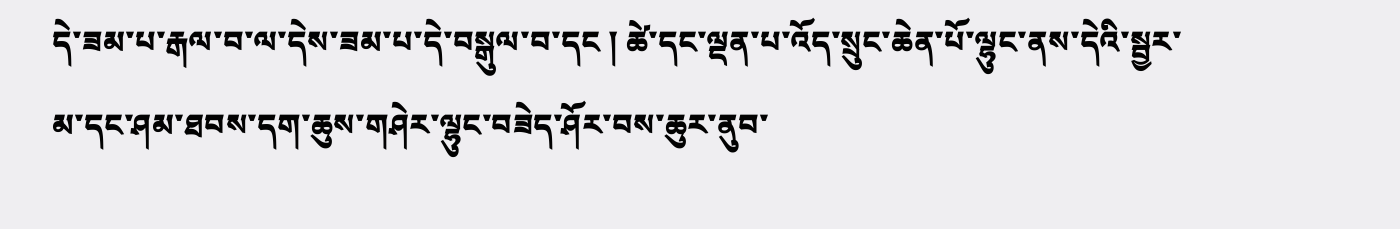དེ་ཟམ་པ་རྒལ་བ་ལ་དེས་ཟམ་པ་དེ་བསྒུལ་བ་དང ། ཚེ་དང་ལྡན་པ་འོད་སྲུང་ཆེན་པོ་ལྷུང་ནས་དེའི་སྦྱར་མ་དང་ཤམ་ཐབས་དག་ཆུས་གཤེར་ལྷུང་བཟེད་ཤོར་བས་ཆུར་ནུབ་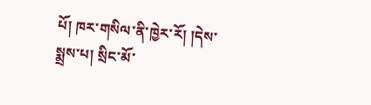པོ། ཁར་གསིལ་ནི་ཁྱེར་རོ། །དེས་སྨྲས་པ། སྲིང་མོ་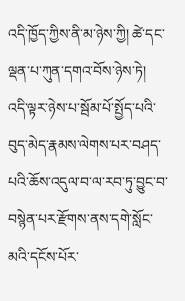འདི་ཁྱོད་ཀྱིས་ནི་མ་ཉེས་ཀྱི། ཚེ་དང་ལྡན་པ་ཀུན་དགའ་བོས་ཉེས་ཏེ། འདི་ལྟར་ཉེས་པ་སྦོམ་པོ་སྤྱོད་པའི་བུད་མེད་རྣམས་ལེགས་པར་བཤད་པའི་ཆོས་འདུལ་བ་ལ་རབ་ཏུ་བྱུང་བ་བསྙེན་པར་རྫོགས་ནས་དགེ་སློང་མའི་དངོས་པོར་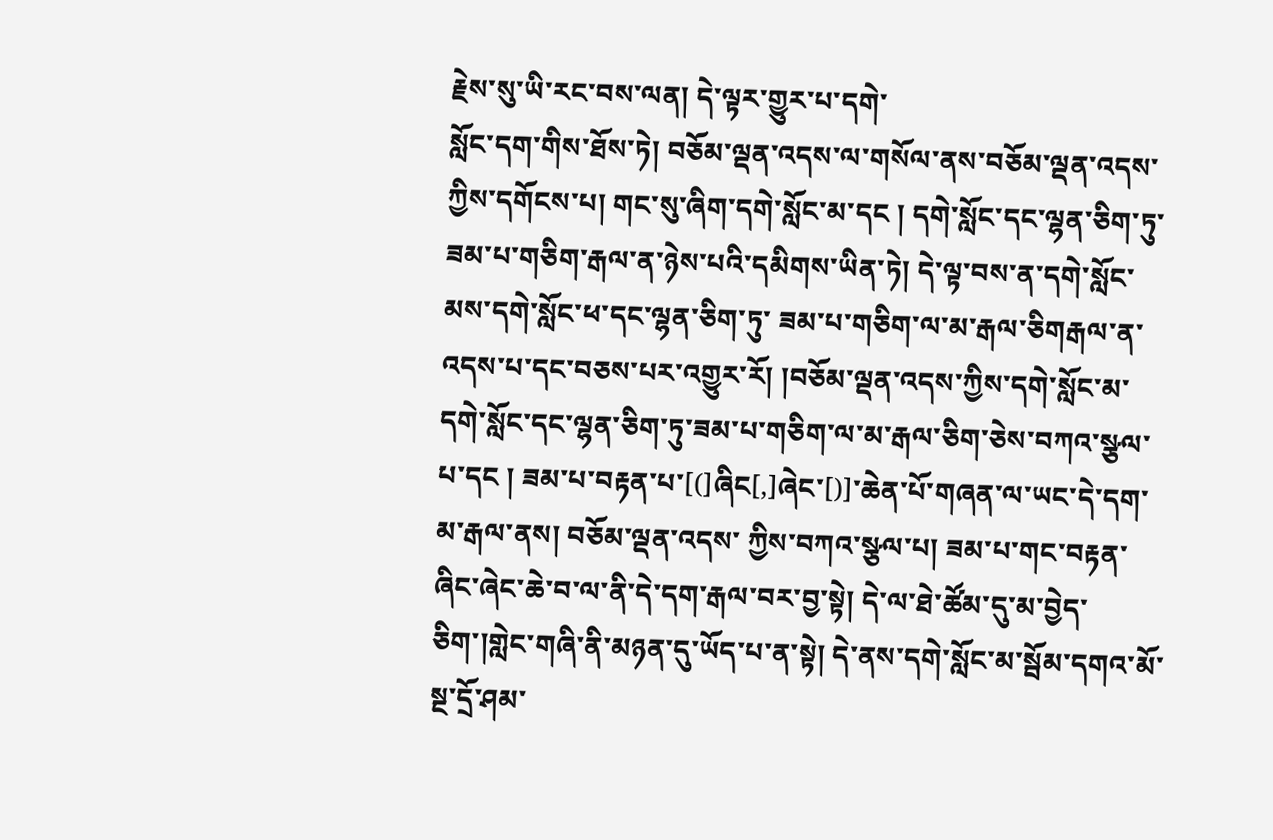རྗེས་སུ་ཡི་རང་བས་ལན། དེ་ལྟར་གྱུར་པ་དགེ་
སློང་དག་གིས་ཐོས་ཏེ། བཅོམ་ལྡན་འདས་ལ་གསོལ་ནས་བཅོམ་ལྡན་འདས་ཀྱིས་དགོངས་པ། གང་སུ་ཞིག་དགེ་སློང་མ་དང ། དགེ་སློང་དང་ལྷན་ཅིག་ཏུ་ཟམ་པ་གཅིག་རྒལ་ན་ཉེས་པའི་དམིགས་ཡིན་ཏེ། དེ་ལྟ་བས་ན་དགེ་སློང་མས་དགེ་སློང་ཕ་དང་ལྷན་ཅིག་ཏུ་ ཟམ་པ་གཅིག་ལ་མ་རྒལ་ཅིགརྒལ་ན་འདས་པ་དང་བཅས་པར་འགྱུར་རོ། །བཅོམ་ལྡན་འདས་ཀྱིས་དགེ་སློང་མ་དགེ་སློང་དང་ལྷན་ཅིག་ཏུ་ཟམ་པ་གཅིག་ལ་མ་རྒལ་ཅིག་ཅེས་བཀའ་སྩལ་པ་དང ། ཟམ་པ་བརྟན་པ་[(]ཞིང[,]ཞེང་[)]་ཆེན་པོ་གཞན་ལ་ཡང་དེ་དག་མ་རྒལ་ནས། བཅོམ་ལྡན་འདས་ ཀྱིས་བཀའ་སྩལ་པ། ཟམ་པ་གང་བརྟན་ཞིང་ཞེང་ཆེ་བ་ལ་ནི་དེ་དག་རྒལ་བར་བྱ་སྟེ། དེ་ལ་ཐེ་ཚོམ་དུ་མ་བྱེད་ཅིག་།གླེང་གཞི་ནི་མཉན་དུ་ཡོད་པ་ན་སྟེ། དེ་ནས་དགེ་སློང་མ་སྦོམ་དགའ་མོ་སྔ་དྲོ་ཤམ་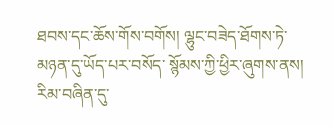ཐབས་དང་ཆོས་གོས་བགོས། ལྷུང་བཟེད་ཐོགས་ཏེ་མཉན་དུ་ཡོད་པར་བསོད་ སྙོམས་ཀྱི་ཕྱིར་ཞུགས་ནས། རིམ་བཞིན་དུ་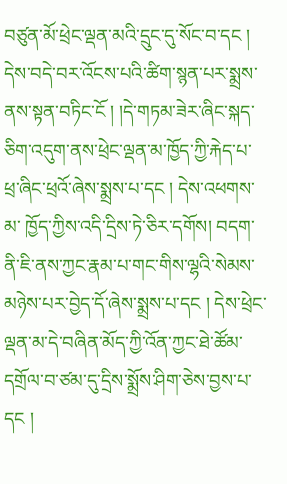བཙུན་མོ་ཕྲེང་ལྡན་མའི་དྲུང་དུ་སོང་བ་དང ། དེས་བདེ་བར་འོངས་པའི་ཚིག་སྙན་པར་སྨྲས་ནས་སྟན་བཏིང་ངོ ། །དེ་གཏམ་ཟེར་ཞིང་སྐད་ཅིག་འདུག་ནས་ཕྲེང་ལྡན་མ་ཁྱོད་ཀྱི་རྐེད་པ་ཕྲ་ཞིང་ཕྲའོ་ཞེས་སྨྲས་པ་དང ། དེས་འཕགས་མ་ ཁྱོད་ཀྱིས་འདི་དྲིས་ཏེ་ཅིར་དགོས། བདག་ནི་ཇི་ནས་ཀྱང་རྣམ་པ་གང་གིས་ལྷའི་སེམས་མཉེས་པར་བྱེད་དོ་ཞེས་སྨྲས་པ་དང ། དེས་ཕྲེང་ལྡན་མ་དེ་བཞིན་མོད་ཀྱི་འོན་ཀྱང་ཐེ་ཚོམ་དགྲོལ་བ་ཙམ་དུ་དྲིས་སྨྲོས་ཤིག་ཅེས་བྱས་པ་དང །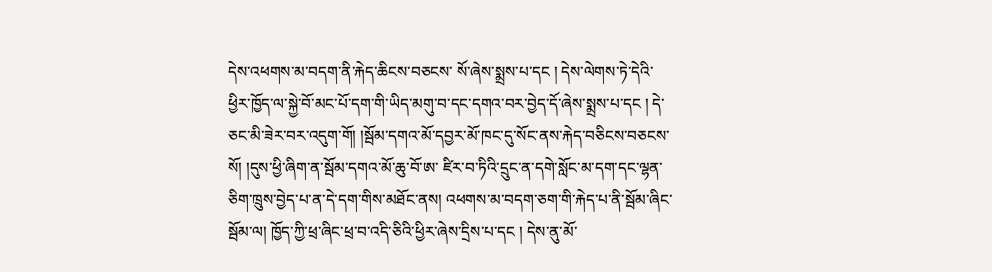དེས་འཕགས་མ་བདག་ནི་རྐེད་ཆིངས་བཅངས་ སོ་ཞེས་སྨྲས་པ་དང ། དེས་ལེགས་ཏེ་དེའི་ཕྱིར་ཁྱོད་ལ་སྐྱེ་བོ་མང་པོ་དག་གི་ཡིད་མགུ་བ་དང་དགའ་བར་བྱེད་དོ་ཞེས་སྨྲས་པ་དང ། དེ་ཅང་མི་ཟེར་བར་འདུག་གོ། །སྦོམ་དགའ་མོ་དབྱར་མོ་ཁང་དུ་སོང་ནས་རྐེད་བཅིངས་བཅངས་སོ། །དུས་ཕྱི་ཞིག་ན་སྦོམ་དགའ་མོ་ཆུ་བོ་ཨ་ ཛིར་བ་ཏིའི་དྲུང་ན་དགེ་སློང་མ་དག་དང་ལྷན་ཅིག་ཁྲུས་བྱེད་པ་ན་དེ་དག་གིས་མཐོང་ནས། འཕགས་མ་བདག་ཅག་གི་རྐེད་པ་ནི་སྦོམ་ཞིང་སྦོམ་ལ། ཁྱོད་ཀྱི་ཕྲ་ཞིང་ཕྲ་བ་འདི་ཅིའི་ཕྱིར་ཞེས་དྲིས་པ་དང ། དེས་ནུ་མོ་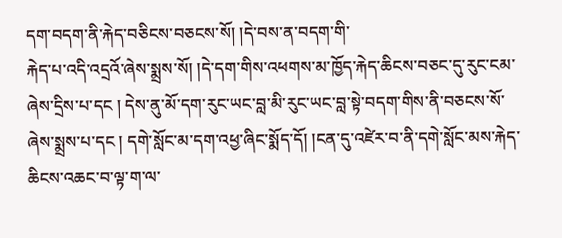དག་བདག་ནི་རྐེད་བཅིངས་བཅངས་སོ། །དེ་བས་ན་བདག་གི་
རྐེད་པ་འདི་འདྲའོ་ཞེས་སྨྲས་སོ། །དེ་དག་གིས་འཕགས་མ་ཁྱོད་རྐེད་ཆིངས་བཅང་དུ་རུང་ངམ་ཞེས་དྲིས་པ་དང ། དེས་ནུ་མོ་དག་རུང་ཡང་བླ་མི་རུང་ཡང་བླ་སྟེ་བདག་གིས་ནི་བཅངས་སོ་ཞེས་སྨྲས་པ་དང ། དགེ་སློང་མ་དག་འཕྱ་ཞིང་སྨོད་དོ། །ངན་དུ་འཛེར་བ་ནི་དགེ་སློང་མས་རྐེད་ ཆིངས་འཆང་བ་ལྟ་ག་ལ་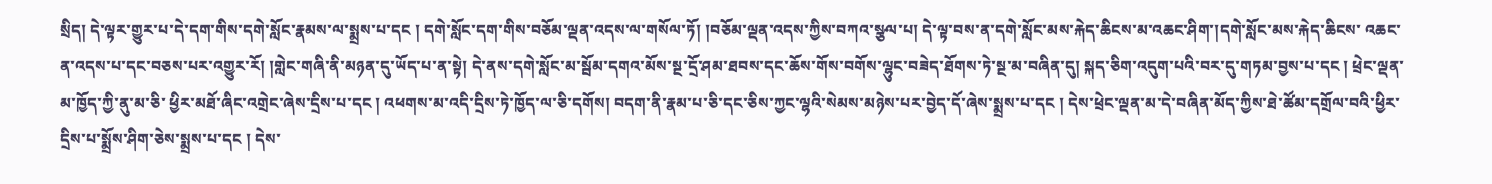སྲིད། དེ་ལྟར་གྱུར་པ་དེ་དག་གིས་དགེ་སློང་རྣམས་ལ་སྨྲས་པ་དང ། དགེ་སློང་དག་གིས་བཅོམ་ལྡན་འདས་ལ་གསོལ་ཏོ། །བཅོམ་ལྡན་འདས་ཀྱིས་བཀའ་སྩལ་པ། དེ་ལྟ་བས་ན་དགེ་སློང་མས་རྐེད་ཆིངས་མ་འཆང་ཤིག་།དགེ་སློང་མས་རྐེད་ཆིངས་ འཆང་ན་འདས་པ་དང་བཅས་པར་འགྱུར་རོ། །གླེང་གཞི་ནི་མཉན་དུ་ཡོད་པ་ན་སྟེ། དེ་ནས་དགེ་སློང་མ་སྦོམ་དགའ་མོས་སྔ་དྲོ་ཤམ་ཐབས་དང་ཆོས་གོས་བགོས་ལྷུང་བཟེད་ཐོགས་ཏེ་སྔ་མ་བཞིན་དུ། སྐད་ཅིག་འདུག་པའི་བར་དུ་གཏམ་བྱས་པ་དང ། ཕྲེང་ལྡན་མ་ཁྱོད་ཀྱི་ནུ་མ་ཅི་ ཕྱིར་མཐོ་ཞིང་འགྲེང་ཞེས་དྲིས་པ་དང ། འཕགས་མ་འདི་དྲིས་ཏེ་ཁྱོད་ལ་ཅི་དགོས། བདག་ནི་རྣམ་པ་ཅི་དང་ཅིས་ཀྱང་ལྷའི་སེམས་མཉེས་པར་བྱེད་དོ་ཞེས་སྨྲས་པ་དང ། དེས་ཕྲེང་ལྡན་མ་དེ་བཞིན་མོད་ཀྱིས་ཐེ་ཚོམ་དགྲོལ་བའི་ཕྱིར་དྲིས་པ་སྨྲོས་ཤིག་ཅེས་སྨྲས་པ་དང ། དེས་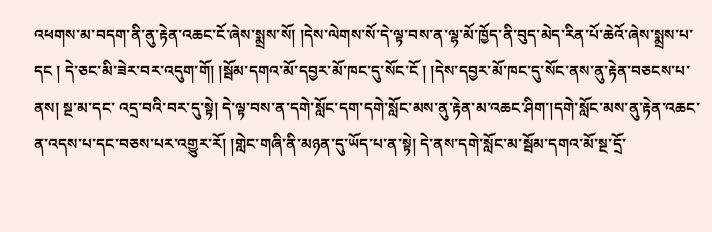འཕགས་མ་བདག་ནི་ནུ་རྟེན་འཆང་ངོ་ཞེས་སྨྲས་སོ། །དེས་ལེགས་སོ་དེ་ལྟ་བས་ན་ལྷ་མོ་ཁྱོད་ནི་བུད་མེད་རིན་པོ་ཆེའོ་ཞེས་སྨྲས་པ་དང ། དེ་ཅང་མི་ཟེར་བར་འདུག་གོ། །སྦོམ་དགའ་མོ་དབྱར་མོ་ཁང་དུ་སོང་ངོ ། །དེས་དབྱར་མོ་ཁང་དུ་སོང་ནས་ནུ་རྟེན་བཅངས་པ་ནས། སྔ་མ་དང་ འདྲ་བའི་བར་དུ་སྟེ། དེ་ལྟ་བས་ན་དགེ་སློང་དག་དགེ་སློང་མས་ནུ་རྟེན་མ་འཆང་ཤིག་།དགེ་སློང་མས་ནུ་རྟེན་འཆང་ན་འདས་པ་དང་བཅས་པར་འགྱུར་རོ། །གླེང་གཞི་ནི་མཉན་དུ་ཡོད་པ་ན་སྟེ། དེ་ནས་དགེ་སློང་མ་སྦོམ་དགའ་མོ་སྔ་དྲོ་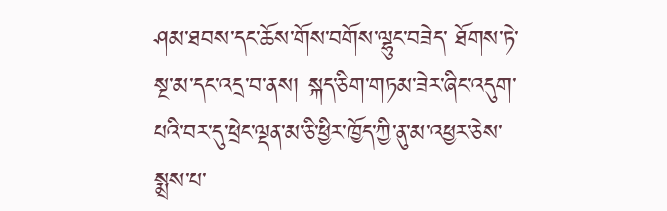ཤམ་ཐབས་དང་ཆོས་གོས་བགོས་ལྷུང་བཟེད་ ཐོགས་ཏེ་སྔ་མ་དང་འདྲ་བ་ནས། སྐད་ཅིག་གཏམ་ཟེར་ཞིང་འདུག་པའི་བར་དུ་ཕྲེང་ལྡན་མ་ཅི་ཕྱིར་ཁྱོད་ཀྱི་ནུ་མ་འཕྱར་ཅེས་སྨྲས་པ་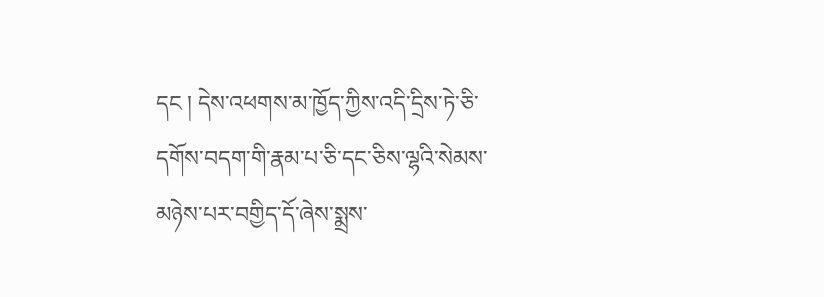དང ། དེས་འཕགས་མ་ཁྱོད་ཀྱིས་འདི་དྲིས་ཏེ་ཅི་དགོས་བདག་གི་རྣམ་པ་ཅི་དང་ཅིས་ལྷའི་སེམས་མཉེས་པར་བགྱིད་དོ་ཞེས་སྨྲས་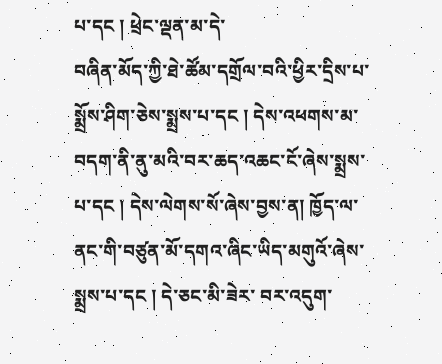པ་དང ། ཕྲེང་ལྡན་མ་དེ་
བཞིན་མོད་ཀྱི་ཐེ་ཚོམ་དགྲོལ་བའི་ཕྱིར་དྲིས་པ་སྨྲོས་ཤིག་ཅེས་སྨྲས་པ་དང ། དེས་འཕགས་མ་བདག་ནི་ནུ་མའི་བར་ཆད་འཆང་ངོ་ཞེས་སྨྲས་པ་དང ། དེས་ལེགས་སོ་ཞེས་བྱས་ན། ཁྱོད་ལ་ནང་གི་བཙུན་མོ་དགའ་ཞིང་ཡིད་མགུའོ་ཞེས་སྨྲས་པ་དང ། དེ་ཅང་མི་ཟེར་ བར་འདུག་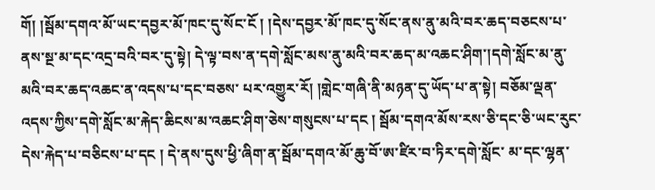གོ། །སྦོམ་དགའ་མོ་ཡང་དབྱར་མོ་ཁང་དུ་སོང་ངོ ། །དེས་དབྱར་མོ་ཁང་དུ་སོང་ནས་ནུ་མའི་བར་ཆད་བཅངས་པ་ནས་སྔ་མ་དང་འདྲ་བའི་བར་དུ་སྟེ། དེ་ལྟ་བས་ན་དགེ་སློང་མས་ནུ་མའི་བར་ཆད་མ་འཆང་ཤིག་།དགེ་སློང་མ་ནུ་མའི་བར་ཆད་འཆང་ན་འདས་པ་དང་བཅས་ པར་འགྱུར་རོ། །གླེང་གཞི་ནི་མཉན་དུ་ཡོད་པ་ན་སྟེ། བཅོམ་ལྡན་འདས་ཀྱིས་དགེ་སློང་མ་རྐེད་ཆིངས་མ་འཆང་ཤིག་ཅེས་གསུངས་པ་དང ། སྦོམ་དགའ་མོས་རས་ཅི་དང་ཅི་ཡང་རུང་དེས་རྐེད་པ་བཅིངས་པ་དང ། དེ་ནས་དུས་ཕྱི་ཞིག་ན་སྦོམ་དགའ་མོ་ཆུ་བོ་ཨ་ཛིར་བ་ཏིར་དགེ་སློང་ མ་དང་ལྷན་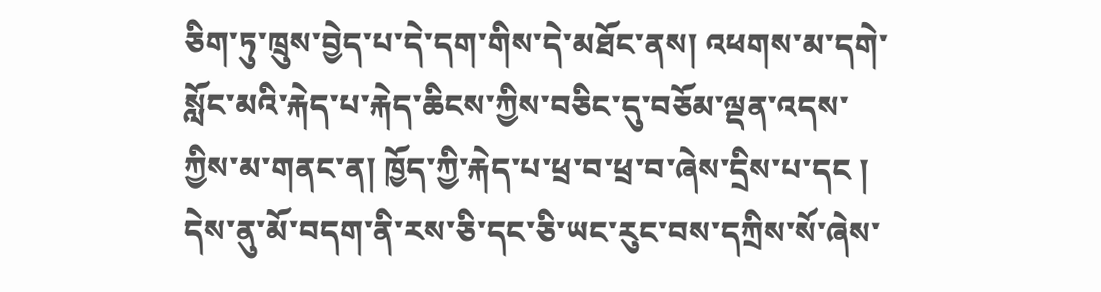ཅིག་ཏུ་ཁྲུས་བྱེད་པ་དེ་དག་གིས་དེ་མཐོང་ནས། འཕགས་མ་དགེ་སློང་མའི་རྐེད་པ་རྐེད་ཆིངས་ཀྱིས་བཅིང་དུ་བཅོམ་ལྡན་འདས་ཀྱིས་མ་གནང་ན། ཁྱོད་ཀྱི་རྐེད་པ་ཕྲ་བ་ཕྲ་བ་ཞེས་དྲིས་པ་དང ། དེས་ནུ་མོ་བདག་ནི་རས་ཅི་དང་ཅི་ཡང་རུང་བས་དཀྲིས་སོ་ཞེས་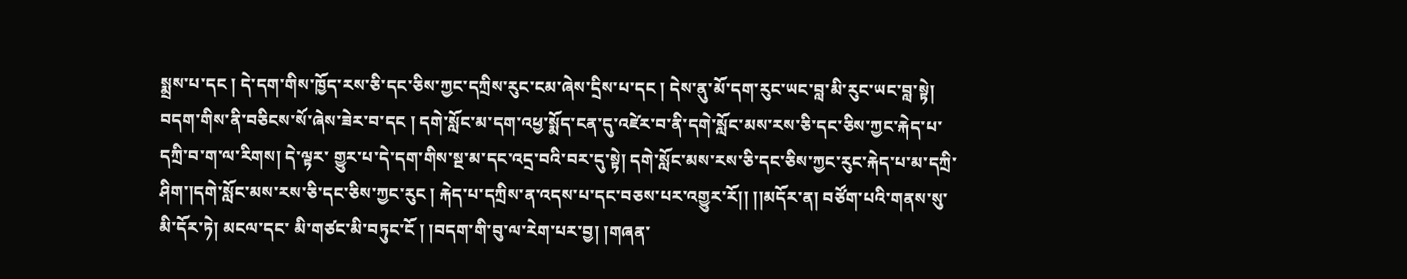སྨྲས་པ་དང ། དེ་དག་གིས་ཁྱོད་རས་ཅི་དང་ཅིས་ཀྱང་དཀྲིས་རུང་ངམ་ཞེས་དྲིས་པ་དང ། དེས་ནུ་མོ་དག་རུང་ཡང་བླ་མི་རུང་ཡང་བླ་སྟེ། བདག་གིས་ནི་བཅིངས་སོ་ཞེས་ཟེར་བ་དང ། དགེ་སློང་མ་དག་འཕྱ་སྨོད་ངན་དུ་འཛེར་བ་ནི་དགེ་སློང་མས་རས་ཅི་དང་ཅིས་ཀྱང་རྐེད་པ་དཀྲི་བ་ག་ལ་རིགས། དེ་ལྟར་ གྱུར་པ་དེ་དག་གིས་སྔ་མ་དང་འདྲ་བའི་བར་དུ་སྟེ། དགེ་སློང་མས་རས་ཅི་དང་ཅིས་ཀྱང་རུང་རྐེད་པ་མ་དཀྲི་ཤིག་།དགེ་སློང་མས་རས་ཅི་དང་ཅིས་ཀྱང་རུང ། རྐེད་པ་དཀྲིས་ན་འདས་པ་དང་བཅས་པར་འགྱུར་རོ།། །།མདོར་ན། བཙོག་པའི་གནས་སུ་མི་དོར་ཏེ། མངལ་དང་ མི་གཙང་མི་བཏུང་ངོ ། །བདག་གི་བུ་ལ་རེག་པར་བྱ། །གཞན་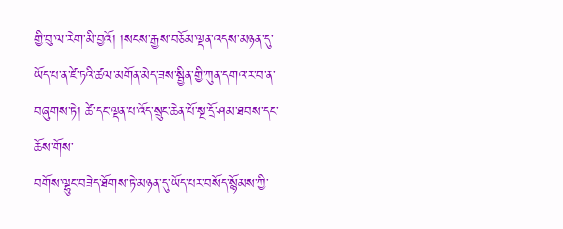གྱི་བུ་ལ་རེག་མི་བྱའོ། །སངས་རྒྱས་བཅོམ་ལྡན་འདས་མཉན་དུ་ཡོད་པ་ན་ཛེ་ཏའི་ཚལ་མགོན་མེད་ཟས་སྦྱིན་གྱི་ཀུན་དགའ་ར་བ་ན་བཞུགས་ཏེ། ཚེ་དང་ལྡན་པ་འོད་སྲུང་ཆེན་པོ་སྔ་དྲོ་ཤམ་ཐབས་དང་ཆོས་གོས་
བགོས་ལྷུང་བཟེད་ཐོགས་ཏེ་མཉན་དུ་ཡོད་པར་བསོད་སྙོམས་ཀྱི་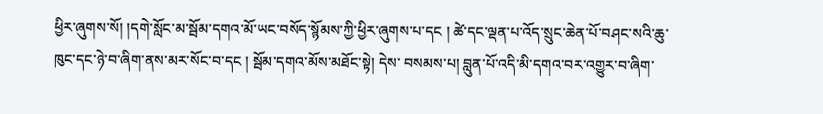ཕྱིར་ཞུགས་སོ། །དགེ་སློང་མ་སྦོམ་དགའ་མོ་ཡང་བསོད་སྙོམས་ཀྱི་ཕྱིར་ཞུགས་པ་དང ། ཚེ་དང་ལྡན་པ་འོད་སྲུང་ཆེན་པོ་བཤང་སའི་ཆུ་ཁུང་དང་ཉེ་བ་ཞིག་ནས་མར་སོང་བ་དང ། སྦོམ་དགའ་མོས་མཐོང་སྟེ། དེས་ བསམས་པ། བླུན་པོ་འདི་མི་དགའ་བར་འགྱུར་བ་ཞིག་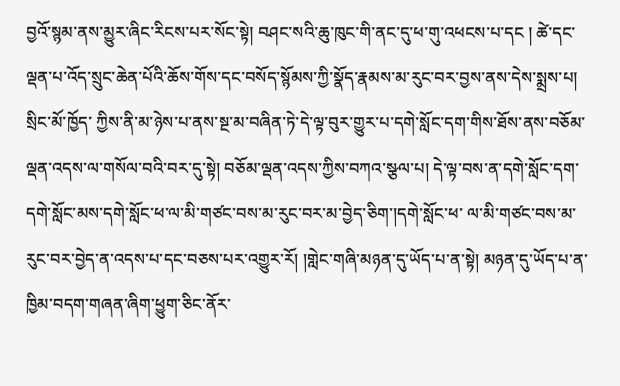བྱའོ་སྙམ་ནས་མྱུར་ཞིང་རིངས་པར་སོང་སྟེ། བཤང་སའི་ཆུ་ཁུང་གི་ནང་དུ་ཕ་གུ་འཕངས་པ་དང ། ཚེ་དང་ལྡན་པ་འོད་སྲུང་ཆེན་པོའི་ཆོས་གོས་དང་བསོད་སྙོམས་ཀྱི་སྣོད་རྣམས་མ་རུང་བར་བྱས་ནས་དེས་སྨྲས་པ། སྲིང་མོ་ཁྱོད་ ཀྱིས་ནི་མ་ཉེས་པ་ནས་སྔ་མ་བཞིན་ཏེ་དེ་ལྟ་བུར་གྱུར་པ་དགེ་སློང་དག་གིས་ཐོས་ནས་བཅོམ་ལྡན་འདས་ལ་གསོལ་བའི་བར་དུ་སྟེ། བཅོམ་ལྡན་འདས་ཀྱིས་བཀའ་སྩལ་པ། དེ་ལྟ་བས་ན་དགེ་སློང་དག་དགེ་སློང་མས་དགེ་སློང་ཕ་ལ་མི་གཙང་བས་མ་རུང་བར་མ་བྱེད་ཅིག་།དགེ་སློང་ཕ་ ལ་མི་གཙང་བས་མ་རུང་བར་བྱེད་ན་འདས་པ་དང་བཅས་པར་འགྱུར་རོ། །གླེང་གཞི་མཉན་དུ་ཡོད་པ་ན་སྟེ། མཉན་དུ་ཡོད་པ་ན་ཁྱིམ་བདག་གཞན་ཞིག་ཕྱུག་ཅིང་ནོར་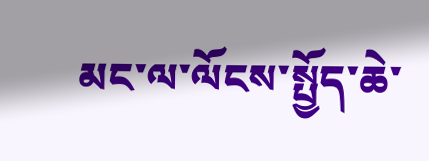མང་ལ་ལོངས་སྤྱོད་ཆེ་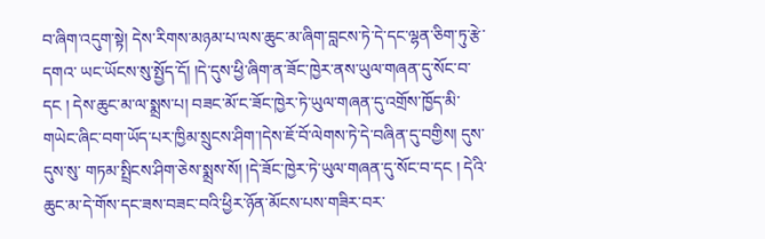བ་ཞིག་འདུག་སྟེ། དེས་རིགས་མཉམ་པ་ལས་ཆུང་མ་ཞིག་བླངས་ཏེ་དེ་དང་ལྷན་ཅིག་ཏུ་རྩེ་དགའ་ ཡང་ཡོངས་སུ་སྤྱོད་དོ། །དེ་དུས་ཕྱི་ཞིག་ན་ཟོང་ཁྱེར་ནས་ཡུལ་གཞན་དུ་སོང་བ་དང ། དེས་ཆུང་མ་ལ་སྨྲས་པ། བཟང་མོ་ང་ཟོང་ཁྱེར་ཏེ་ཡུལ་གཞན་དུ་འགྲོས་ཁྱོད་མི་གཡེང་ཞིང་བག་ཡོད་པར་ཁྱིམ་སྲུངས་ཤིག་།དེས་ཇོ་བོ་ལེགས་ཏེ་དེ་བཞིན་དུ་བགྱིས། དུས་དུས་སུ་ གཏམ་སྤྲིངས་ཤིག་ཅེས་སྨྲས་སོ། །དེ་ཟོང་ཁྱེར་ཏེ་ཡུལ་གཞན་དུ་སོང་བ་དང ། དེའི་ཆུང་མ་དེ་གོས་དང་ཟས་བཟང་བའི་ཕྱིར་ཉོན་མོངས་པས་གཟིར་བར་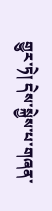གྱུར་ཏེ། དེས་སྐྱེས་པ་གཞན་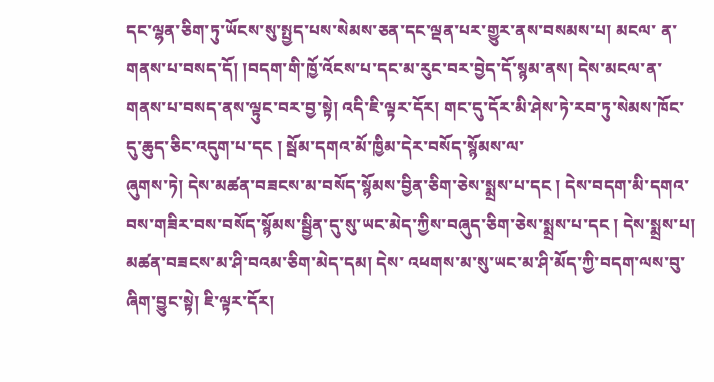དང་ལྷན་ཅིག་ཏུ་ཡོངས་སུ་སྤྱད་པས་སེམས་ཅན་དང་ལྡན་པར་གྱུར་ནས་བསམས་པ། མངལ་ ན་གནས་པ་བསད་དོ། །བདག་གི་ཁྱོ་འོངས་པ་དང་མ་རུང་བར་བྱེད་དོ་སྙམ་ནས། དེས་མངལ་ན་གནས་པ་བསད་ནས་ལྟུང་བར་བྱ་སྟེ། འདི་ཇི་ལྟར་དོར། གང་དུ་དོར་མི་ཤེས་ཏེ་རབ་ཏུ་སེམས་ཁོང་དུ་ཆུད་ཅིང་འདུག་པ་དང ། སྦོམ་དགའ་མོ་ཁྱིམ་དེར་བསོད་སྙོམས་ལ་
ཞུགས་ཏེ། དེས་མཚན་བཟངས་མ་བསོད་སྙོམས་བྱིན་ཅིག་ཅེས་སྨྲས་པ་དང ། དེས་བདག་མི་དགའ་བས་གཟིར་བས་བསོད་སྙོམས་སྦྱིན་དུ་སུ་ཡང་མེད་ཀྱིས་བཞུད་ཅིག་ཅེས་སྨྲས་པ་དང ། དེས་སྨྲས་པ། མཚན་བཟངས་མ་ཤི་བའམ་ཅིག་མེད་དམ། དེས་ འཕགས་མ་སུ་ཡང་མ་ཤི་མོད་ཀྱི་བདག་ལས་བུ་ཞིག་བྱུང་སྟེ། ཇི་ལྟར་དོར།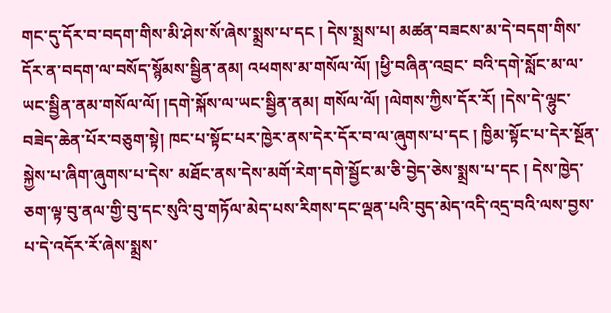གང་དུ་དོར་བ་བདག་གིས་མི་ཤེས་སོ་ཞེས་སྨྲས་པ་དང ། དེས་སྨྲས་པ། མཚན་བཟངས་མ་དེ་བདག་གིས་དོར་ན་བདག་ལ་བསོད་སྙོམས་སྦྱིན་ནམ། འཕགས་མ་གསོལ་ལོ། །ཕྱི་བཞིན་འབྲང་ བའི་དགེ་སློང་མ་ལ་ཡང་སྦྱིན་ནམ་གསོལ་ལོ། །དགེ་སྐོས་ལ་ཡང་སྦྱིན་ནམ། གསོལ་ལོ། །ལེགས་ཀྱིས་དོར་རོ། །དེས་དེ་ལྷུང་བཟེད་ཆེན་པོར་བཅུག་སྟེ། ཁང་པ་སྟོང་པར་ཁྱེར་ནས་དེར་དོར་བ་ལ་ཞུགས་པ་དང ། ཁྱིམ་སྟོང་པ་དེར་སྔོན་སྐྱེས་པ་ཞིག་ཞུགས་པ་དེས་ མཐོང་ནས་དེས་མགོ་རེག་དགེ་སྦྱོང་མ་ཅི་བྱེད་ཅེས་སྨྲས་པ་དང ། དེས་ཁྱེད་ཅག་ལྟ་བུ་ནལ་གྱི་བུ་དང་སུའི་བུ་གཏོལ་མེད་པས་རིགས་དང་ལྡན་པའི་བུད་མེད་འདི་འདྲ་བའི་ལས་བྱས་པ་དེ་འདོར་རོ་ཞེས་སྨྲས་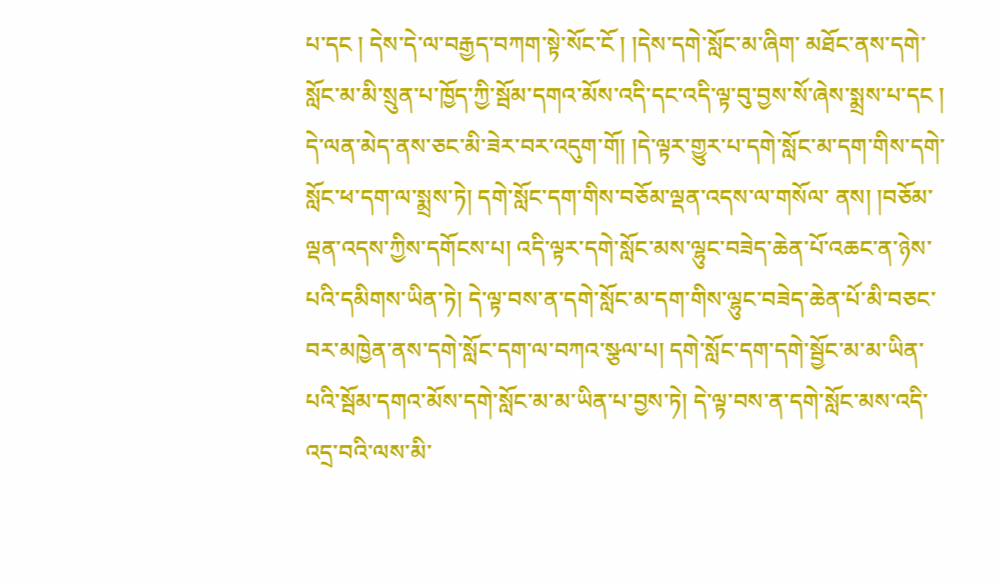པ་དང ། དེས་དེ་ལ་བརྒྱད་བཀག་སྟེ་སོང་ངོ ། །དེས་དགེ་སློང་མ་ཞིག་ མཐོང་ནས་དགེ་སློང་མ་མི་སྲུན་པ་ཁྱོད་ཀྱི་སྦོམ་དགའ་མོས་འདི་དང་འདི་ལྟ་བུ་བྱས་སོ་ཞེས་སྨྲས་པ་དང ། དེ་ལན་མེད་ནས་ཅང་མི་ཟེར་བར་འདུག་གོ། །དེ་ལྟར་གྱུར་པ་དགེ་སློང་མ་དག་གིས་དགེ་སློང་ཕ་དག་ལ་སྨྲས་ཏེ། དགེ་སློང་དག་གིས་བཅོམ་ལྡན་འདས་ལ་གསོལ་ ནས། །བཅོམ་ལྡན་འདས་ཀྱིས་དགོངས་པ། འདི་ལྟར་དགེ་སློང་མས་ལྷུང་བཟེད་ཆེན་པོ་འཆང་ན་ཉེས་པའི་དམིགས་ཡིན་ཏེ། དེ་ལྟ་བས་ན་དགེ་སློང་མ་དག་གིས་ལྷུང་བཟེད་ཆེན་པོ་མི་བཅང་བར་མཁྱེན་ནས་དགེ་སློང་དག་ལ་བཀའ་སྩལ་པ། དགེ་སློང་དག་དགེ་སྦྱོང་མ་མ་ཡིན་ པའི་སྦོམ་དགའ་མོས་དགེ་སློང་མ་མ་ཡིན་པ་བྱས་ཏེ། དེ་ལྟ་བས་ན་དགེ་སློང་མས་འདི་འདྲ་བའི་ལས་མི་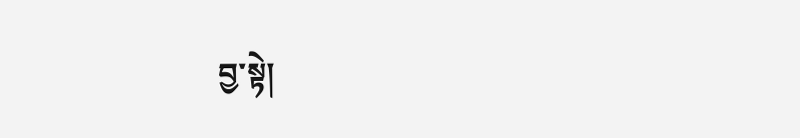བྱ་སྟེ།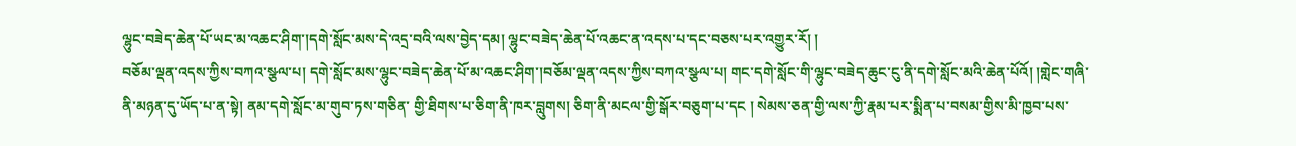ལྷུང་བཟེད་ཆེན་པོ་ཡང་མ་འཆང་ཤིག་།དགེ་སློང་མས་དེ་འདྲ་བའི་ལས་བྱེད་དམ། ལྷུང་བཟེད་ཆེན་པོ་འཆང་ན་འདས་པ་དང་བཅས་པར་འགྱུར་རོ། །
བཅོམ་ལྡན་འདས་ཀྱིས་བཀའ་སྩལ་པ། དགེ་སློང་མས་ལྷུང་བཟེད་ཆེན་པོ་མ་འཆང་ཤིག་།བཅོམ་ལྡན་འདས་ཀྱིས་བཀའ་སྩལ་པ། གང་དགེ་སློང་གི་ལྷུང་བཟེད་ཆུང་ངུ་ནི་དགེ་སློང་མའི་ཆེན་པོའོ། །གླེང་གཞི་ནི་མཉན་དུ་ཡོད་པ་ན་སྟེ། ནམ་དགེ་སློང་མ་གུབ་ཏས་གཅིན་ གྱི་ཐིགས་པ་ཅིག་ནི་ཁར་བླུགས། ཅིག་ནི་མངལ་གྱི་སྒོར་བཅུག་པ་དང ། སེམས་ཅན་གྱི་ལས་ཀྱི་རྣམ་པར་སྨིན་པ་བསམ་གྱིས་མི་ཁྱབ་པས་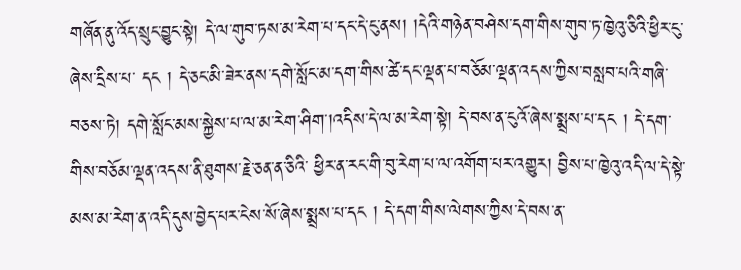གཞོན་ནུ་འོད་སྲུང་བྱུང་སྟེ། དེ་ལ་གུབ་ཏས་མ་རེག་པ་དང་དེ་ངུ་ནས། །དེའི་གཉེན་བཤེས་དག་གིས་གུབ་ཏ་ཁྱེའུ་ཅིའི་ཕྱིར་ངུ་ཞེས་དྲིས་པ་ དང ། དེ་ཅང་མི་ཟེར་ནས་དགེ་སློང་མ་དག་གིས་ཚེ་དང་ལྡན་པ་བཅོམ་ལྡན་འདས་ཀྱིས་བསླབ་པའི་གཞི་བཅས་ཏེ། དགེ་སློང་མས་སྐྱེས་པ་ལ་མ་རེག་ཤིག་།འདིས་དེ་ལ་མ་རེག་སྟེ། དེ་བས་ན་ངུའོ་ཞེས་སྨྲས་པ་དང ། དེ་དག་གིས་བཅོམ་ལྡན་འདས་ནི་ཐུགས་རྗེ་ཅན་ན་ཅིའི་ ཕྱིར་ན་རང་གི་བུ་རེག་པ་ལ་འགོག་པར་འགྱུར། བྱིས་པ་ཁྱེའུ་འདི་ལ་དེ་སྟེ་མས་མ་རེག་ན་འདི་དུས་བྱེད་པར་ངེས་སོ་ཞེས་སྨྲས་པ་དང ། དེ་དག་གིས་ལེགས་ཀྱིས་དེ་བས་ན་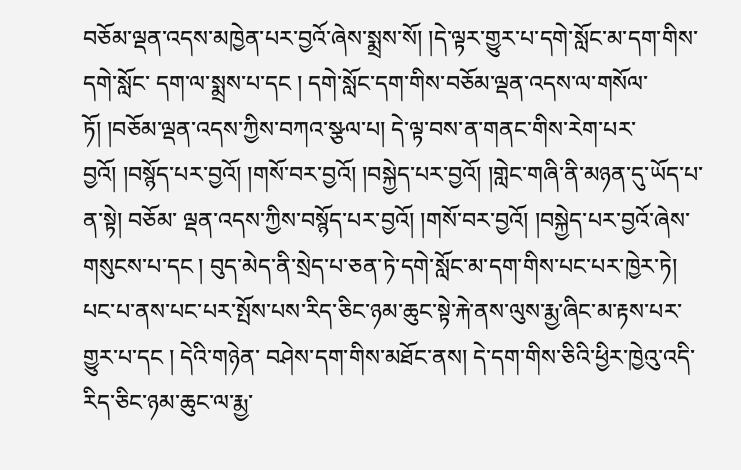བཅོམ་ལྡན་འདས་མཁྱེན་པར་བྱའོ་ཞེས་སྨྲས་སོ། །དེ་ལྟར་གྱུར་པ་དགེ་སློང་མ་དག་གིས་དགེ་སློང་ དག་ལ་སྨྲས་པ་དང ། དགེ་སློང་དག་གིས་བཅོམ་ལྡན་འདས་ལ་གསོལ་ཏོ། །བཅོམ་ལྡན་འདས་ཀྱིས་བཀའ་སྩལ་པ། དེ་ལྟ་བས་ན་གནང་གིས་རེག་པར་བྱའོ། །བསྙོད་པར་བྱའོ། །གསོ་བར་བྱའོ། །བསྐྱེད་པར་བྱའོ། །གླེང་གཞི་ནི་མཉན་དུ་ཡོད་པ་ན་སྟེ། བཅོམ་ ལྡན་འདས་ཀྱིས་བསྙོད་པར་བྱའོ། །གསོ་བར་བྱའོ། །བསྐྱེད་པར་བྱའོ་ཞེས་གསུངས་པ་དང ། བུད་མེད་ནི་སྲེད་པ་ཅན་ཏེ་དགེ་སློང་མ་དག་གིས་པང་པར་ཁྱེར་ཏེ། པང་པ་ནས་པང་པར་སྤོས་པས་རིད་ཅིང་ཉམ་ཆུང་སྟེ་རྐེ་ནས་ལུས་རྨྱ་ཞིང་མ་རྟས་པར་གྱུར་པ་དང ། དེའི་གཉེན་ བཤེས་དག་གིས་མཐོང་ནས། དེ་དག་གིས་ཅིའི་ཕྱིར་ཁྱེའུ་འདི་རིད་ཅིང་ཉམ་ཆུང་ལ་རྨྱ་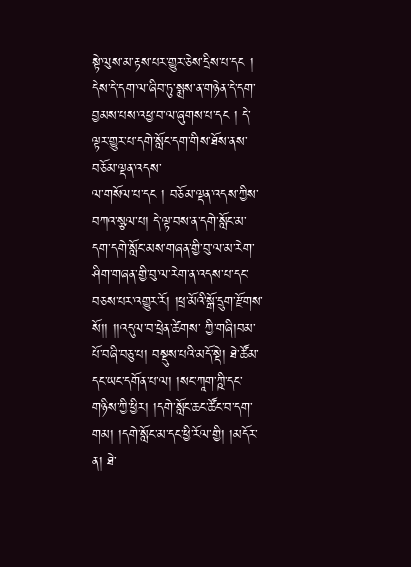སྟེ་ལུས་མ་རྟས་པར་གྱུར་ཅེས་དྲིས་པ་དང ། དེས་དེ་དག་ལ་ཞིབ་ཏུ་སྨྲས་ན་གཉེན་དེ་དག་བྱམས་པས་འཕྱ་བ་ལ་ཞུགས་པ་དང ། དེ་ལྟར་གྱུར་པ་དགེ་སློང་དག་གིས་ཐོས་ནས་བཅོམ་ལྡན་འདས་
ལ་གསོལ་པ་དང ། བཅོམ་ལྡན་འདས་ཀྱིས་བཀའ་སྩལ་པ། དེ་ལྟ་བས་ན་དགེ་སློང་མ་དག་དགེ་སློང་མས་གཞན་གྱི་བུ་ལ་མ་རེག་ཤིག་གཞན་གྱི་བུ་ལ་རེག་ན་འདས་པ་དང་བཅས་པར་འགྱུར་རོ། །ཕྲ་མོའི་སྒོ་དྲུག་རྫོགས་སོ།། །།འདུལ་བ་ཕྲེན་ཚེགས་ ཀྱི་གཞི།བམ་པོ་བཞི་བཅུ་པ། བསྡུས་པའི་མདོ་སྡེ། ཐེ་ཚོམ་དང་ཡང་དགོན་པ་ལ། །སང་ཀཱག་ཀྵི་དང་གཉིས་ཀྱི་ཕྱིར། །དགེ་སློང་ཆང་ཚོང་བ་དག་གམ། །དགེ་སློང་མ་དང་ཕྱི་རོལ་གྱི། །མདོར་ན། ཐེ་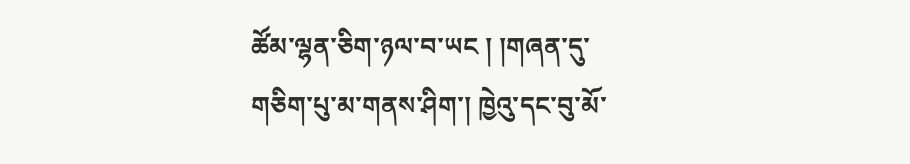ཚོམ་ལྷན་ཅིག་ཉལ་བ་ཡང ། །གཞན་དུ་གཅིག་པུ་མ་གནས་ཤིག་། ཁྱེའུ་དང་བུ་མོ་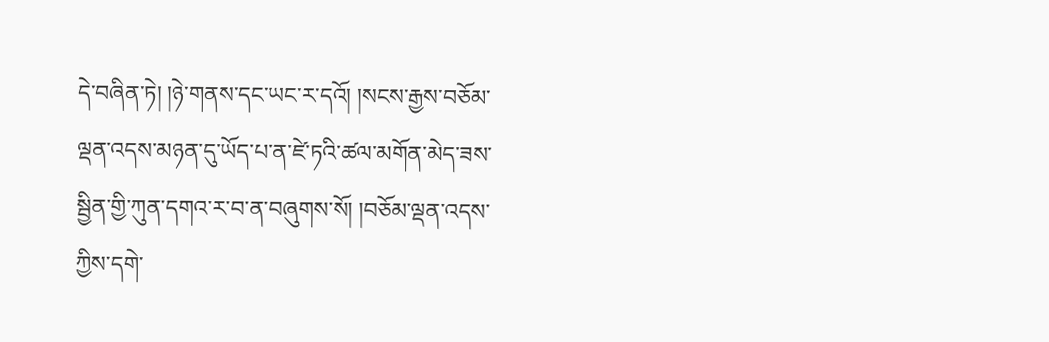དེ་བཞིན་ཏེ། །ཉེ་གནས་དང་ཡང་ར་དའོ། །སངས་རྒྱས་བཅོམ་ལྡན་འདས་མཉན་དུ་ཡོད་པ་ན་ཛེ་ཏའི་ཚལ་མགོན་མེད་ཟས་སྦྱིན་གྱི་ཀུན་དགའ་ར་བ་ན་བཞུགས་སོ། །བཅོམ་ལྡན་འདས་ཀྱིས་དགེ་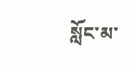སློང་མ་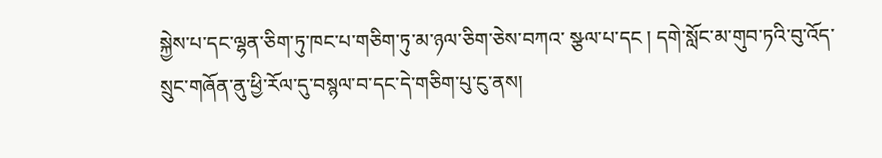སྐྱེས་པ་དང་ལྷན་ཅིག་ཏུ་ཁང་པ་གཅིག་ཏུ་མ་ཉལ་ཅིག་ཅེས་བཀའ་ སྩལ་པ་དང ། དགེ་སློང་མ་གུབ་ཏའི་བུ་འོད་སྲུང་གཞོན་ནུ་ཕྱི་རོལ་དུ་བསྙལ་བ་དང་དེ་གཅིག་པུ་ངུ་ནས།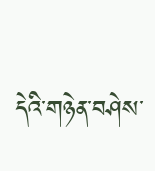དེའི་གཉེན་བཤེས་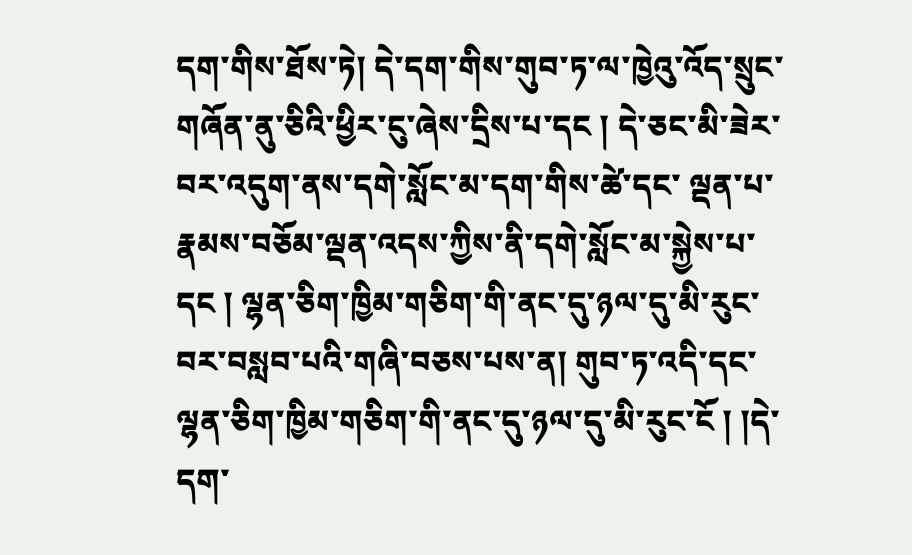དག་གིས་ཐོས་ཏེ། དེ་དག་གིས་གུབ་ཏ་ལ་ཁྱེའུ་འོད་སྲུང་གཞོན་ནུ་ཅིའི་ཕྱིར་ངུ་ཞེས་དྲིས་པ་དང ། དེ་ཅང་མི་ཟེར་བར་འདུག་ནས་དགེ་སློང་མ་དག་གིས་ཚེ་དང་ ལྡན་པ་རྣམས་བཅོམ་ལྡན་འདས་ཀྱིས་ནི་དགེ་སློང་མ་སྐྱེས་པ་དང ། ལྷན་ཅིག་ཁྱིམ་གཅིག་གི་ནང་དུ་ཉལ་དུ་མི་རུང་བར་བསླབ་པའི་གཞི་བཅས་པས་ན། གུབ་ཏ་འདི་དང་ལྷན་ཅིག་ཁྱིམ་གཅིག་གི་ནང་དུ་ཉལ་དུ་མི་རུང་ངོ ། །དེ་དག་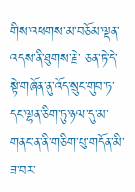གིས་འཕགས་མ་བཅོམ་ལྡན་འདས་ནི་ཐུགས་རྗེ་ ཅན་ཏེ་དེ་སྟེ་གཞོན་ནུ་འོད་སྲུང་གུབ་ཏ་དང་ལྷན་ཅིག་ཏུ་ཉལ་དུ་མ་གནང་ན་ནི་གཅིག་པུ་གདོན་མི་ཟ་བར་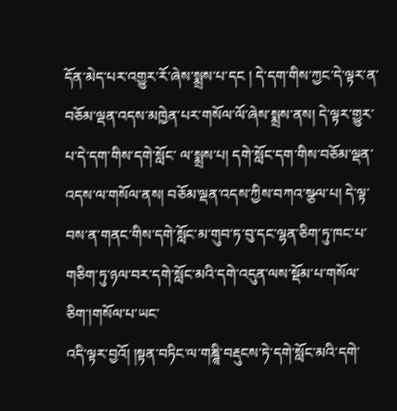དོན་མེད་པར་འགྱུར་རོ་ཞེས་སྨྲས་པ་དང ། དེ་དག་གིས་ཀྱང་དེ་ལྟར་ན་བཅོམ་ལྡན་འདས་མཁྱེན་པར་གསོལ་ལོ་ཞེས་སྨྲས་ནས། དེ་ལྟར་གྱུར་པ་དེ་དག་གིས་དགེ་སློང་ ལ་སྨྲས་པ། དགེ་སློང་དག་གིས་བཅོམ་ལྡན་འདས་ལ་གསོལ་ནས། བཅོམ་ལྡན་འདས་ཀྱིས་བཀའ་སྩལ་པ། དེ་ལྟ་བས་ན་གནང་གིས་དགེ་སློང་མ་གུབ་ཏ་བུ་དང་ལྷན་ཅིག་ཏུ་ཁང་པ་གཅིག་ཏུ་ཉལ་བར་དགེ་སློང་མའི་དགེ་འདུན་ལས་སྡོམ་པ་གསོལ་ཅིག་།གསོལ་པ་ཡང་
འདི་ལྟར་བྱའོ། །སྟན་བཏིང་ལ་གཎྜཱི་བརྡུངས་ཏེ་དགེ་སློང་མའི་དགེ་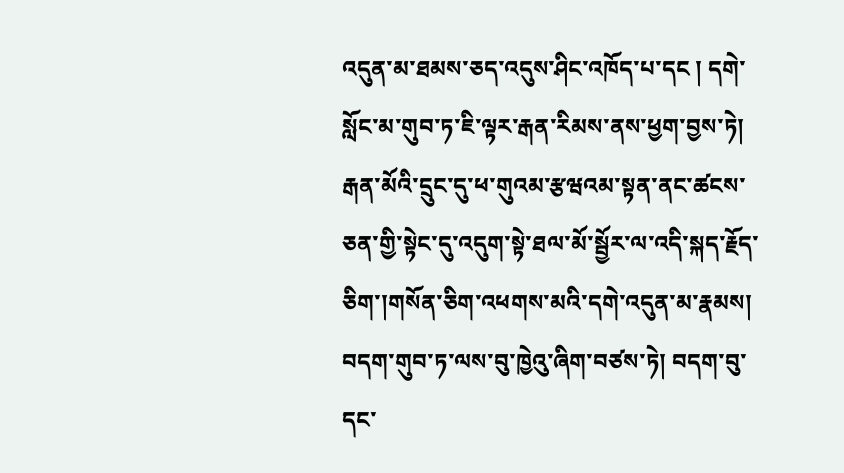འདུན་མ་ཐམས་ཅད་འདུས་ཤིང་འཁོད་པ་དང ། དགེ་སློང་མ་གུབ་ཏ་ཇི་ལྟར་རྒན་རིམས་ནས་ཕྱག་བྱས་ཏེ། རྒན་མོའི་དྲུང་དུ་ཕ་གུའམ་རྩཝའམ་སྟན་ནང་ཚངས་ཅན་གྱི་སྟེང་དུ་འདུག་སྟེ་ཐལ་མོ་སྦྱོར་ལ་འདི་སྐད་རྗོད་ ཅིག་།གསོན་ཅིག་འཕགས་མའི་དགེ་འདུན་མ་རྣམས། བདག་གུབ་ཏ་ལས་བུ་ཁྱེའུ་ཞིག་བཙས་ཏེ། བདག་བུ་དང་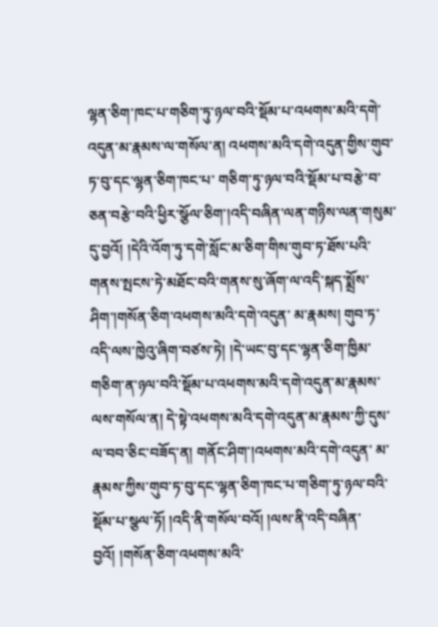ལྷན་ཅིག་ཁང་པ་གཅིག་ཏུ་ཉལ་བའི་སྡོམ་པ་འཕགས་མའི་དགེ་འདུན་མ་རྣམས་ལ་གསོལ་ན། འཕགས་མའི་དགེ་འདུན་གྱིས་གུབ་ཏ་བུ་དང་ལྷན་ཅིག་ཁང་པ་ གཅིག་ཏུ་ཉལ་བའི་སྡོམ་པ་བརྩེ་བ་ཅན་བརྩེ་བའི་ཕྱིར་སྩོལ་ཅིག་།འདི་བཞིན་ལན་གཉིས་ལན་གསུམ་དུ་བྱའོ། །དེའི་འོག་ཏུ་དགེ་སློང་མ་ཅིག་གིས་གུབ་ཏ་ཐོས་པའི་གནས་སྤངས་ཏེ་མཐོང་བའི་གནས་སུ་ཞོག་ལ་འདི་སྐད་སྨྲོས་ཤིག་།གསོན་ཅིག་འཕགས་མའི་དགེ་འདུན་ མ་རྣམས། གུབ་ཏ་འདི་ལས་ཁྱེའུ་ཞིག་བཙས་ཏེ། །དེ་ཡང་བུ་དང་ལྷན་ཅིག་ཁྱིམ་གཅིག་ན་ཉལ་བའི་སྡོམ་པ་འཕགས་མའི་དགེ་འདུན་མ་རྣམས་ལས་གསོལ་ན། དེ་སྟེ་འཕགས་མའི་དགེ་འདུན་མ་རྣམས་ཀྱི་དུས་ལ་བབ་ཅིང་བཟོད་ན། གནོང་ཤིག་།འཕགས་མའི་དགེ་འདུན་ མ་རྣམས་ཀྱིས་གུབ་ཏ་བུ་དང་ལྷན་ཅིག་ཁང་པ་གཅིག་ཏུ་ཉལ་བའི་སྡོམ་པ་སྩལ་ཏོ། །འདི་ནི་གསོལ་བའོ། །ལས་ནི་འདི་བཞིན་བྱའོ། །གསོན་ཅིག་འཕགས་མའི་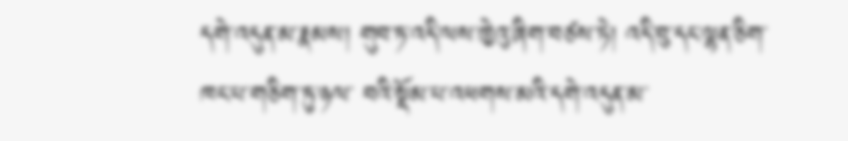དགེ་འདུན་མ་རྣམས། གུབ་ཏ་འདི་ལས་ཁྱེའུ་ཞིག་བཙས་ཏེ། འདི་བུ་དང་ལྷན་ཅིག་ཁང་པ་གཅིག་ཏུ་ཉལ་ བའི་སྡོམ་པ་འཕགས་མའི་དགེ་འདུན་མ་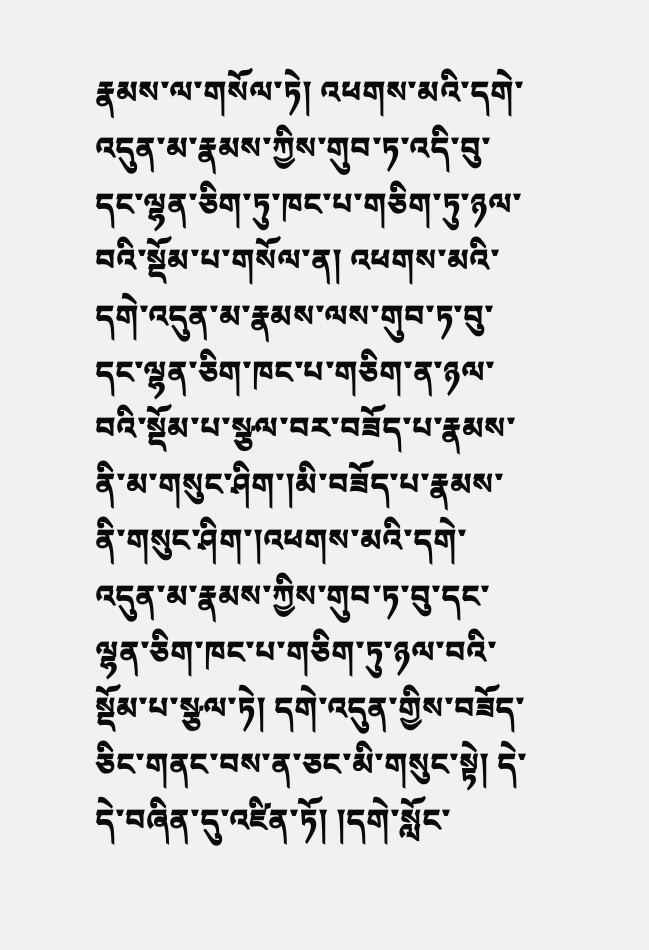རྣམས་ལ་གསོལ་ཏེ། འཕགས་མའི་དགེ་འདུན་མ་རྣམས་ཀྱིས་གུབ་ཏ་འདི་བུ་དང་ལྷན་ཅིག་ཏུ་ཁང་པ་གཅིག་ཏུ་ཉལ་བའི་སྡོམ་པ་གསོལ་ན། འཕགས་མའི་དགེ་འདུན་མ་རྣམས་ལས་གུབ་ཏ་བུ་དང་ལྷན་ཅིག་ཁང་པ་གཅིག་ན་ཉལ་ བའི་སྡོམ་པ་སྩལ་བར་བཟོད་པ་རྣམས་ནི་མ་གསུང་ཤིག་།མི་བཟོད་པ་རྣམས་ནི་གསུང་ཤིག་།འཕགས་མའི་དགེ་འདུན་མ་རྣམས་ཀྱིས་གུབ་ཏ་བུ་དང་ལྷན་ཅིག་ཁང་པ་གཅིག་ཏུ་ཉལ་བའི་སྡོམ་པ་སྩལ་ཏེ། དགེ་འདུན་གྱིས་བཟོད་ཅིང་གནང་བས་ན་ཅང་མི་གསུང་སྟེ། དེ་
དེ་བཞིན་དུ་འཛིན་ཏོ། །དགེ་སློང་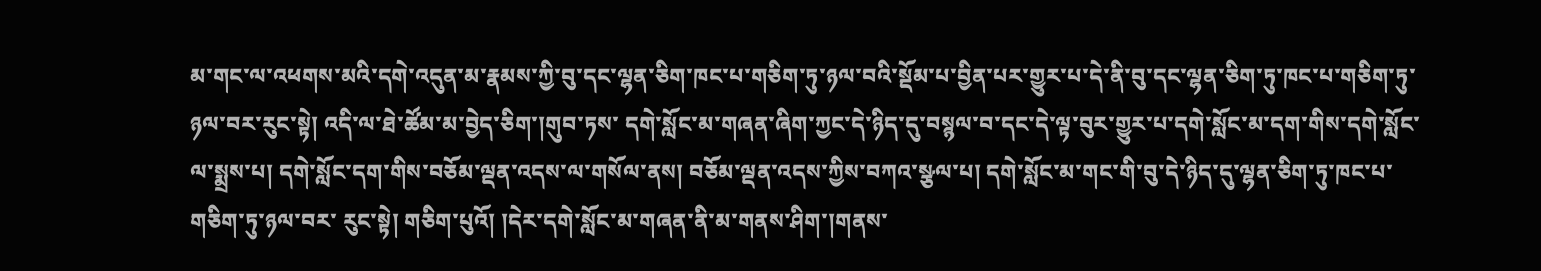མ་གང་ལ་འཕགས་མའི་དགེ་འདུན་མ་རྣམས་ཀྱི་བུ་དང་ལྷན་ཅིག་ཁང་པ་གཅིག་ཏུ་ཉལ་བའི་སྡོམ་པ་བྱིན་པར་གྱུར་པ་དེ་ནི་བུ་དང་ལྷན་ཅིག་ཏུ་ཁང་པ་གཅིག་ཏུ་ཉལ་བར་རུང་སྟེ། འདི་ལ་ཐེ་ཚོམ་མ་བྱེད་ཅིག་།གུབ་ཏས་ དགེ་སློང་མ་གཞན་ཞིག་ཀྱང་དེ་ཉིད་དུ་བསྙལ་བ་དང་དེ་ལྟ་བུར་གྱུར་པ་དགེ་སློང་མ་དག་གིས་དགེ་སློང་ལ་སྨྲས་པ། དགེ་སློང་དག་གིས་བཅོམ་ལྡན་འདས་ལ་གསོལ་ནས། བཅོམ་ལྡན་འདས་ཀྱིས་བཀའ་སྩལ་པ། དགེ་སློང་མ་གང་གི་བུ་དེ་ཉིད་དུ་ལྷན་ཅིག་ཏུ་ཁང་པ་གཅིག་ཏུ་ཉལ་བར་ རུང་སྟེ། གཅིག་པུའོ། །དེར་དགེ་སློང་མ་གཞན་ནི་མ་གནས་ཤིག་།གནས་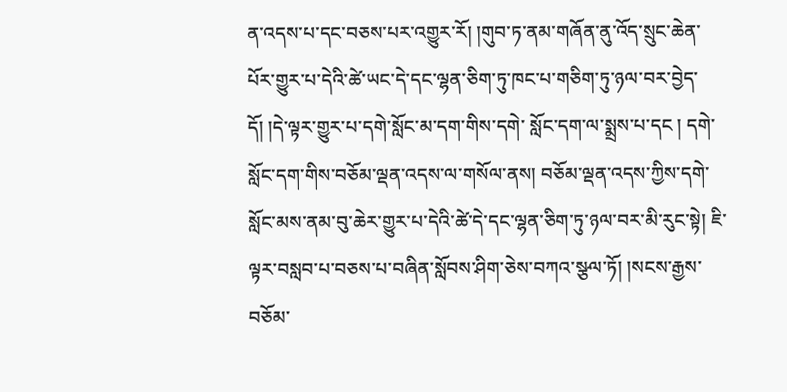ན་འདས་པ་དང་བཅས་པར་འགྱུར་རོ། །གུབ་ཏ་ནམ་གཞོན་ནུ་འོད་སྲུང་ཆེན་པོར་གྱུར་པ་དེའི་ཚེ་ཡང་དེ་དང་ལྷན་ཅིག་ཏུ་ཁང་པ་གཅིག་ཏུ་ཉལ་བར་བྱེད་དོ། །དེ་ལྟར་གྱུར་པ་དགེ་སློང་མ་དག་གིས་དགེ་ སློང་དག་ལ་སྨྲས་པ་དང ། དགེ་སློང་དག་གིས་བཅོམ་ལྡན་འདས་ལ་གསོལ་ནས། བཅོམ་ལྡན་འདས་ཀྱིས་དགེ་སློང་མས་ནམ་བུ་ཆེར་གྱུར་པ་དེའི་ཚེ་དེ་དང་ལྷན་ཅིག་ཏུ་ཉལ་བར་མི་རུང་སྟེ། ཇི་ལྟར་བསླབ་པ་བཅས་པ་བཞིན་སློབས་ཤིག་ཅེས་བཀའ་སྩལ་ཏོ། །སངས་རྒྱས་ བཅོམ་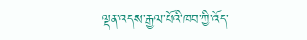ལྡན་འདས་རྒྱལ་པོའི་ཁབ་ཀྱི་འོད་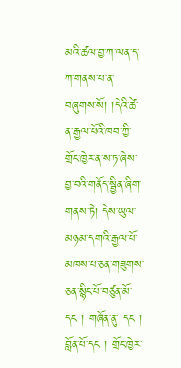མའི་ཚལ་བྱ་ཀ་ལན་ད་ཀ་གནས་པ་ན་བཞུགས་སོ། །དེའི་ཚེ་ན་རྒྱལ་པོའི་ཁབ་ཀྱི་གྲོང་ཁྱེར་ན་ས་ཏ་ཞེས་བྱ་བའི་གནོད་སྦྱིན་ཞིག་གནས་ཏེ། དེས་ཡུལ་མཉམ་དགའི་རྒྱལ་པོ་མཁས་པ་ཅན་གཟུགས་ཅན་སྙིང་པོ་བཙུན་མོ་དང ། གཞོན་ནུ་ དང ། བློན་པོ་དང ། གྲོང་ཁྱེར་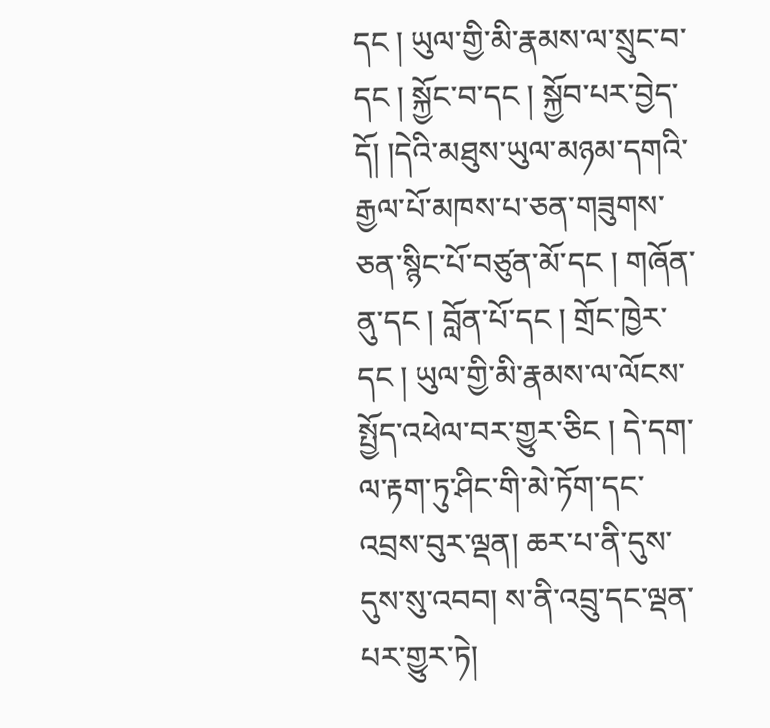དང ། ཡུལ་གྱི་མི་རྣམས་ལ་སྲུང་བ་དང ། སྐྱོང་བ་དང ། སྐྱོབ་པར་བྱེད་དོ། །དེའི་མཐུས་ཡུལ་མཉམ་དགའི་རྒྱལ་པོ་མཁས་པ་ཅན་གཟུགས་ཅན་སྙིང་པོ་བཙུན་མོ་དང ། གཞོན་ནུ་དང ། བློན་པོ་དང ། གྲོང་ཁྱེར་དང ། ཡུལ་གྱི་མི་རྣམས་ལ་ལོངས་ སྤྱོད་འཕེལ་བར་གྱུར་ཅིང ། དེ་དག་ལ་རྟག་ཏུ་ཤིང་གི་མེ་ཏོག་དང་འབྲས་བུར་ལྡན། ཆར་པ་ནི་དུས་དུས་སུ་འབབ། ས་ནི་འབྲུ་དང་ལྡན་པར་གྱུར་ཏེ།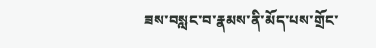ཟས་བསླང་བ་རྣམས་ནི་མོད་པས་གྲོང་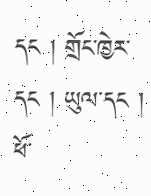དང ། གྲོང་ཁྱེར་དང ། ཡུལ་དང ། ཕོ་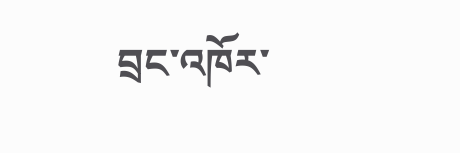བྲང་འཁོར་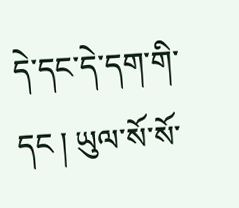དེ་དང་དེ་དག་གི་དང ། ཡུལ་སོ་སོ་